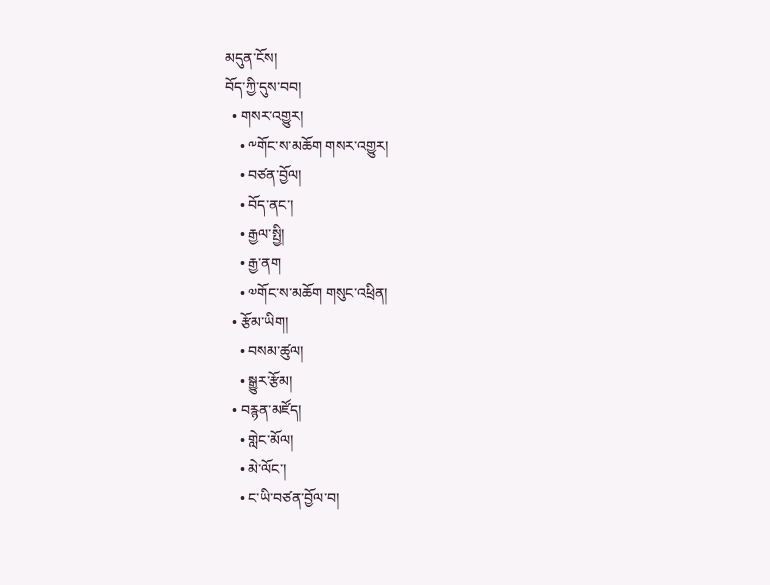མདུན་ངོས།
བོད་ཀྱི་དུས་བབ།
  • གསར་འགྱུར།
    • ༸གོང་ས་མཆོག གསར་འགྱུར།
    • བཙན་བྱོལ།
    • བོད་ནང་།
    • རྒྱལ་སྤྱི།
    • རྒྱ་ནག
    • ༧གོང་ས་མཆོག གསུང་འཕྲིན།
  • རྩོམ་ཡིག།
    • བསམ་ཚུལ།
    • སྒྱུར་རྩོམ།
  • བརྙན་མཛོད།
    • གླེང་མོལ།
    • མེ་ལོང་།
    • ང་ཡི་བཙན་བྱོལ་བ།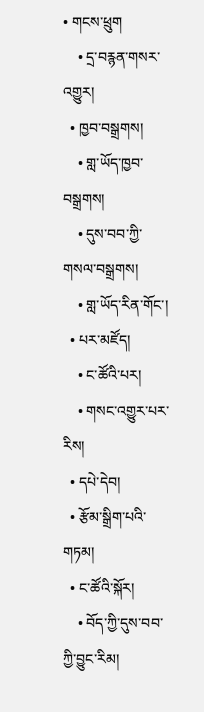• གངས་ཕྲུག
    • དྲ་བརྙན་གསར་འགྱུར།
  • ཁྱབ་བསྒྲགས།
    • གླ་ཡོད་ཁྱབ་བསྒྲགས།
    • དུས་བབ་ཀྱི་གསལ་བསྒྲགས།
    • གླ་ཡོད་རིན་གོང་།
  • པར་མཛོད།
    • ང་ཚོའི་པར།
    • གསང་འགྱུར་པར་རིས།
  • དཔེ་དེབ།
  • རྩོམ་སྒྲིག་པའི་གཏམ།
  • ང་ཚོའི་སྐོར།
    • བོད་ཀྱི་དུས་བབ་ཀྱི་བྱུང་རིམ།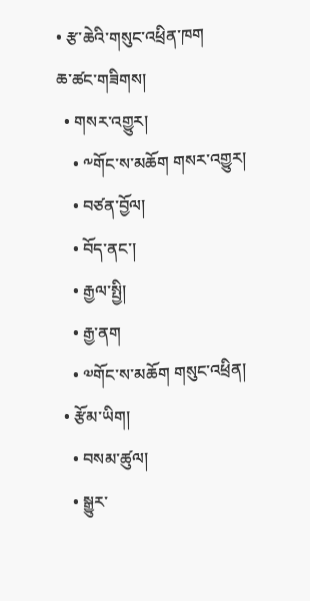• རྩ་ཆེའི་གསུང་འཕྲིན་ཁག
ཆ་ཚང་གཟིགས།
  • གསར་འགྱུར།
    • ༸གོང་ས་མཆོག གསར་འགྱུར།
    • བཙན་བྱོལ།
    • བོད་ནང་།
    • རྒྱལ་སྤྱི།
    • རྒྱ་ནག
    • ༧གོང་ས་མཆོག གསུང་འཕྲིན།
  • རྩོམ་ཡིག།
    • བསམ་ཚུལ།
    • སྒྱུར་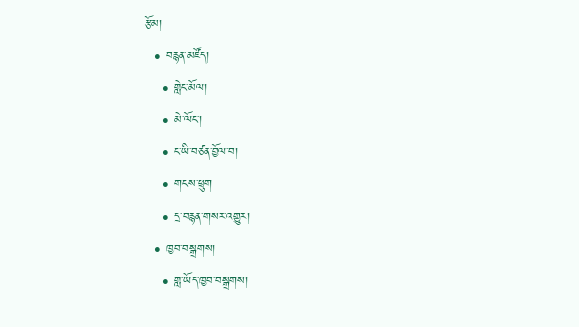རྩོམ།
  • བརྙན་མཛོད།
    • གླེང་མོལ།
    • མེ་ལོང་།
    • ང་ཡི་བཙན་བྱོལ་བ།
    • གངས་ཕྲུག
    • དྲ་བརྙན་གསར་འགྱུར།
  • ཁྱབ་བསྒྲགས།
    • གླ་ཡོད་ཁྱབ་བསྒྲགས།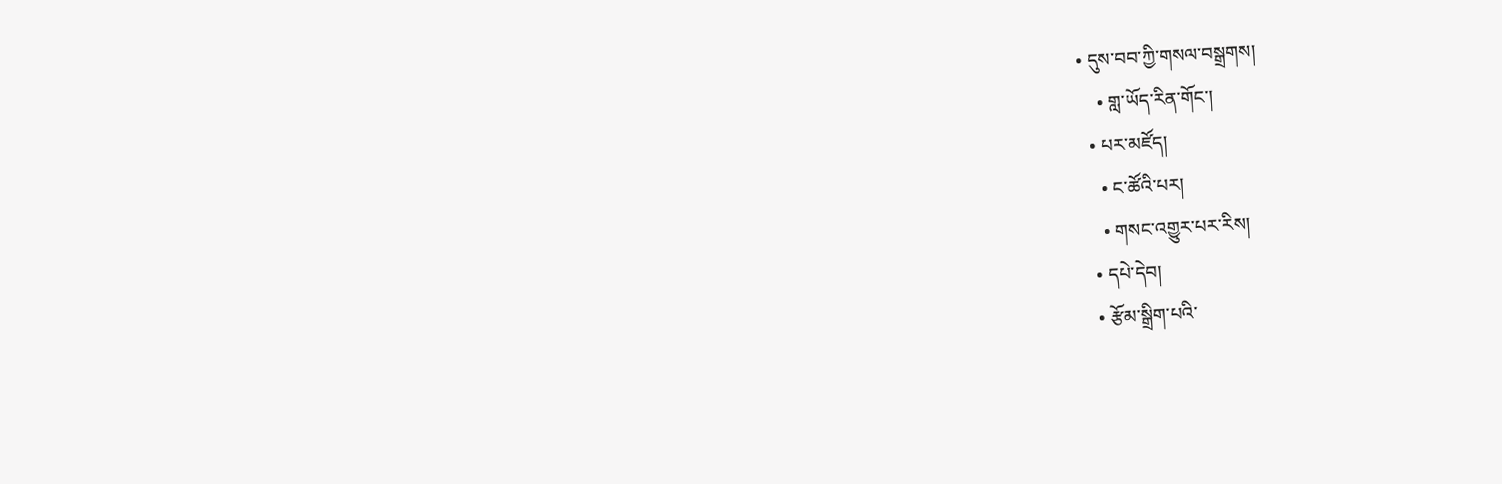• དུས་བབ་ཀྱི་གསལ་བསྒྲགས།
    • གླ་ཡོད་རིན་གོང་།
  • པར་མཛོད།
    • ང་ཚོའི་པར།
    • གསང་འགྱུར་པར་རིས།
  • དཔེ་དེབ།
  • རྩོམ་སྒྲིག་པའི་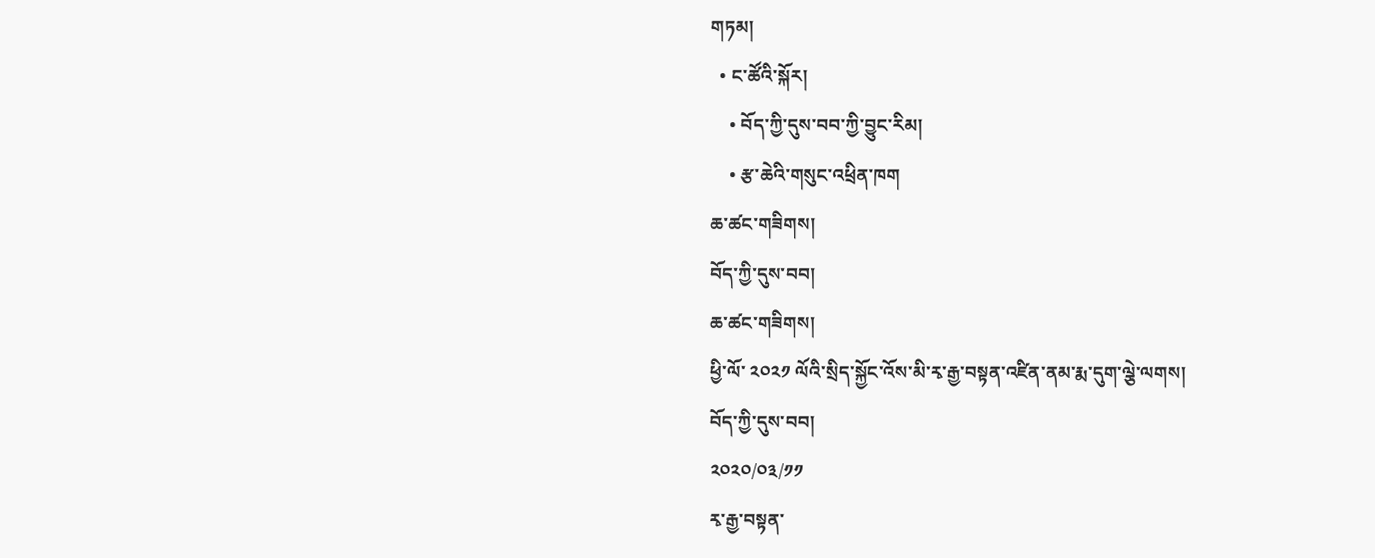གཏམ།
  • ང་ཚོའི་སྐོར།
    • བོད་ཀྱི་དུས་བབ་ཀྱི་བྱུང་རིམ།
    • རྩ་ཆེའི་གསུང་འཕྲིན་ཁག
ཆ་ཚང་གཟིགས།
བོད་ཀྱི་དུས་བབ།
ཆ་ཚང་གཟིགས།
ཕྱི་ལོ་ ༢༠༢༡ ལོའི་སྲིད་སྐྱོང་འོས་མི་རྭ་རྒྱ་བསྟན་འཛིན་ནམ་རྨ་དུག་ལྕེ་ལགས།
བོད་ཀྱི་དུས་བབ།
༢༠༢༠/༠༣/༡༡
རྭ་རྒྱ་བསྟན་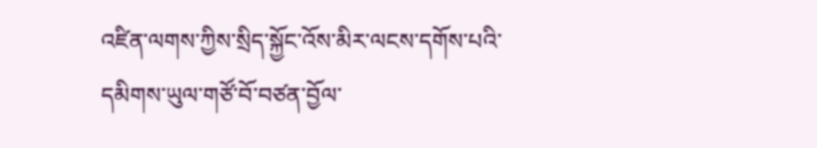འཛིན་ལགས་ཀྱིས་སྲིད་སྐྱོང་འོས་མིར་ལངས་དགོས་པའི་དམིགས་ཡུལ་གཙོ་བོ་བཙན་བྱོལ་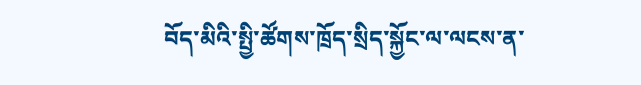བོད་མིའི་སྤྱི་ཚོགས་ཁྲོད་སྲིད་སྐྱོང་ལ་ལངས་ན་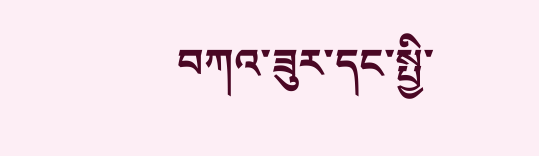བཀའ་ཟུར་དང་སྤྱི་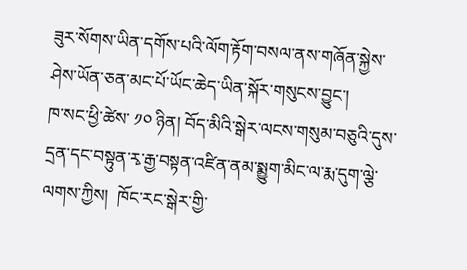ཟུར་སོགས་ཡིན་དགོས་པའི་ལོག་རྟོག་བསལ་ནས་གཞོན་སྐྱེས་ཤེས་ཡོན་ཅན་མང་པོ་ཡོང་ཆེད་ཡིན་སྐོར་གསུངས་བྱུང་།
ཁ་སང་ཕྱི་ཚེས་ ༡༠ ཉིན། བོད་མིའི་སྒེར་ལངས་གསུམ་བཅུའི་དུས་དྲན་དང་བསྟུན་རྭ་རྒྱ་བསྟན་འཛིན་ནམ་སྨྱུག་མིང་ལ་རྨ་དུག་ལྕེ་ལགས་ཀྱིས།  ཁོང་རང་སྒེར་གྱི་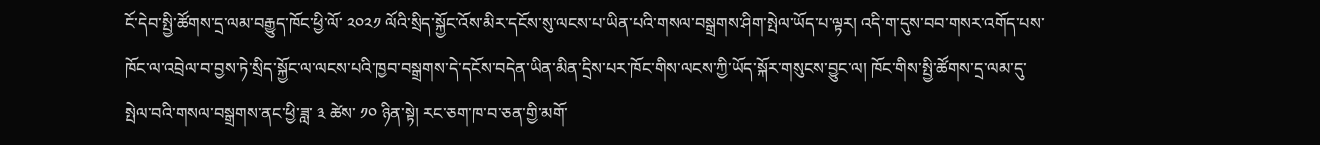ངོ་དེབ་སྤྱི་ཚོགས་དྲ་ལམ་བརྒྱུད་ཁོང་ཕྱི་ལོ་ ༢༠༢༡ ལོའི་སྲིད་སྐྱོང་འོས་མིར་དངོས་སུ་ལངས་པ་ཡིན་པའི་གསལ་བསྒྲགས་ཤིག་སྤེལ་ཡོད་པ་ལྟར། འདི་ག་དུས་བབ་གསར་འགོད་པས་ཁོང་ལ་འབྲེལ་བ་བྱས་ཏེ་སྲིད་སྐྱོང་ལ་ལངས་པའི་ཁྱབ་བསྒྲགས་དེ་དངོས་བདེན་ཡིན་མིན་དྲིས་པར་ཁོང་གིས་ལངས་ཀྱི་ཡོད་སྐོར་གསུངས་བྱུང་ལ། ཁོང་གིས་སྤྱི་ཚོགས་དྲ་ལམ་དུ་སྤེལ་བའི་གསལ་བསྒྲགས་ནང་ཕྱི་ཟླ་ ༣ ཚེས་ ༡༠ ཉིན་སྟེ། རང་ཅག་ཁ་བ་ཅན་གྱི་མགོ་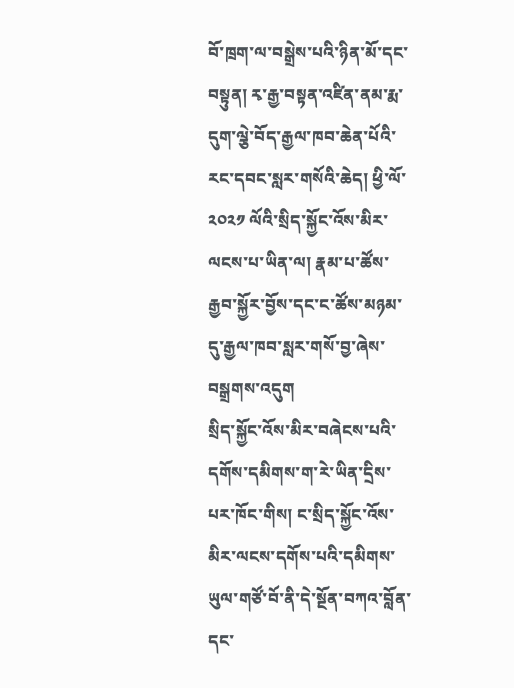བོ་ཁྲག་ལ་བསྒྲེས་པའི་ཉིན་མོ་དང་བསྟུན། རྭ་རྒྱ་བསྟན་འཛིན་ནམ་རྨ་དུག་ལྕེ་བོད་རྒྱལ་ཁབ་ཆེན་པོའི་རང་དབང་སླར་གསོའི་ཆེད། ཕྱི་ལོ་ ༢༠༢༡ ལོའི་སྲིད་སྐྱོང་འོས་མིར་ལངས་པ་ཡིན་ལ། རྣམ་པ་ཚོས་རྒྱབ་སྐྱོར་བྱོས་དང་ང་ཚོས་མཉམ་དུ་རྒྱལ་ཁབ་སླར་གསོ་བྱ་ཞེས་བསྒྲགས་འདུག
སྲིད་སྐྱོང་འོས་མིར་བཞེངས་པའི་དགོས་དམིགས་ག་རེ་ཡིན་དྲིས་པར་ཁོང་གིས། ང་སྲིད་སྐྱོང་འོས་མིར་ལངས་དགོས་པའི་དམིགས་ཡུལ་གཙོ་བོ་ནི་དེ་སྔོན་བཀའ་བློན་དང་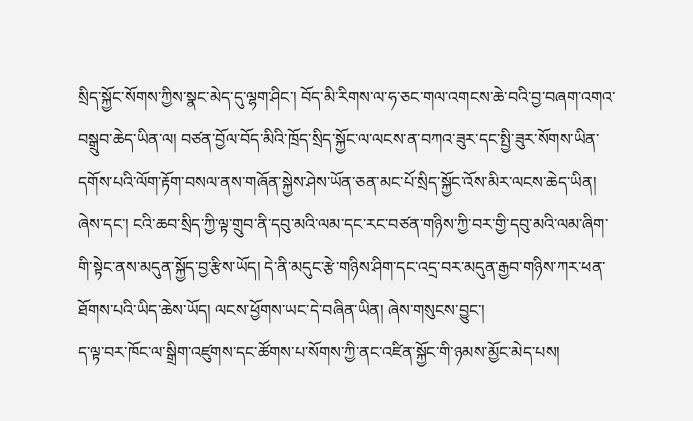སྲིད་སྐྱོང་སོགས་ཀྱིས་སྣང་མེད་དུ་ལྷག་ཤིང་། བོད་མི་རིགས་ལ་ཧ་ཅང་གལ་འགངས་ཆེ་བའི་བྱ་བཞག་འགའ་བསྒྲུབ་ཆེད་ཡིན་ལ། བཙན་བྱོལ་བོད་མིའི་ཁྲོད་སྲིད་སྐྱོང་ལ་ལངས་ན་བཀའ་ཟུར་དང་སྤྱི་ཟུར་སོགས་ཡིན་དགོས་པའི་ལོག་རྟོག་བསལ་ནས་གཞོན་སྐྱེས་ཤེས་ཡོན་ཅན་མང་པོ་སྲིད་སྐྱོང་འོས་མིར་ལངས་ཆེད་ཡིན། ཞེས་དང་། ངའི་ཆབ་སྲིད་ཀྱི་ལྟ་གྲུབ་ནི་དབུ་མའི་ལམ་དང་རང་བཙན་གཉིས་ཀྱི་བར་གྱི་དབུ་མའི་ལམ་ཞིག་གི་སྟེང་ནས་མདུན་སྐྱོད་བྱ་རྩིས་ཡོད། དེ་ནི་མདུང་རྩེ་གཉིས་ཤིག་དང་འདྲ་བར་མདུན་རྒྱབ་གཉིས་ཀར་ཕན་ཐོགས་པའི་ཡིད་ཆེས་ཡོད། ལངས་ཕྱོགས་ཡང་དེ་བཞིན་ཡིན། ཞེས་གསུངས་བྱུང་།
ད་ལྟ་བར་ཁོང་ལ་སྒྲིག་འཛུགས་དང་ཚོགས་པ་སོགས་ཀྱི་ནང་འཛིན་སྐྱོང་གི་ཉམས་མྱོང་མེད་པས།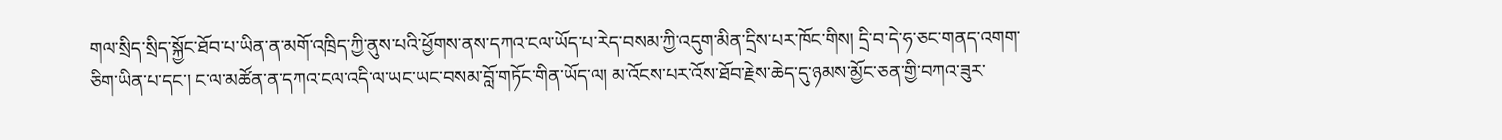གལ་སྲིད་སྲིད་སྐྱོང་ཐོབ་པ་ཡིན་ན་མགོ་འཁྲིད་ཀྱི་ནུས་པའི་ཕྱོགས་ནས་དཀའ་ངལ་ཡོད་པ་རེད་བསམ་ཀྱི་འདུག་མིན་དྲིས་པར་ཁོང་གིས། དྲི་བ་དེ་ཧ་ཅང་གནད་འགག་ཅིག་ཡིན་པ་དང་། ང་ལ་མཚོན་ན་དཀའ་ངལ་འདི་ལ་ཡང་ཡང་བསམ་བློ་གཏོང་གིན་ཡོད་ལ། མ་འོངས་པར་འོས་ཐོབ་རྗེས་ཆེད་དུ་ཉམས་མྱོང་ཅན་གྱི་བཀའ་ཟུར་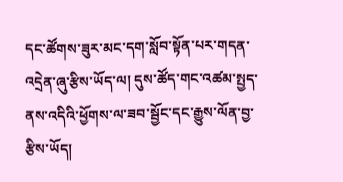དང་ཚོགས་ཟུར་མང་དག་སློབ་སྟོན་པར་གདན་འདྲེན་ཞུ་རྩིས་ཡོད་ལ། དུས་ཚོད་གང་འཚམ་སྤྱད་ནས་འདིའི་ཕྱོགས་ལ་ཟབ་སྦྱོང་དང་རྒྱུས་ལོན་བྱ་རྩིས་ཡོད།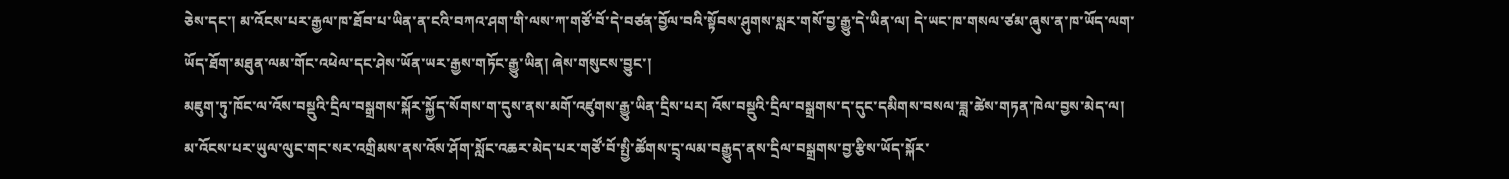ཅེས་དང་། མ་འོངས་པར་རྒྱལ་ཁ་ཐོབ་པ་ཡིན་ན་ངའི་བཀའ་ཤག་གི་ལས་ཀ་གཙོ་བོ་དེ་བཙན་བྱོལ་བའི་སྟོབས་ཤུགས་སླར་གསོ་བྱ་རྒྱུ་དེ་ཡིན་ལ། དེ་ཡང་ཁ་གསལ་ཙམ་ཞུས་ན་ཁ་ཡོད་ལག་ཡོད་ཐོག་མཐུན་ལམ་གོང་འཕེལ་དང་ཤེས་ཡོན་ཡར་རྒྱས་གཏོང་རྒྱུ་ཡིན། ཞེས་གསུངས་བྱུང་།
མཇུག་ཏུ་ཁོང་ལ་འོས་བསྡུའི་དྲིལ་བསྒྲགས་སྐོར་སྐྱོད་སོགས་ག་དུས་ནས་མགོ་འཛུགས་རྒྱུ་ཡིན་དྲིས་པར། འོས་བསྡུའི་དྲིལ་བསྒྲགས་ད་དུང་དམིགས་བསལ་ཟླ་ཚེས་གཏན་ཁེལ་བྱས་མེད་ལ། མ་འོངས་པར་ཡུལ་ལུང་གང་སར་འགྲིམས་ནས་འོས་ཤོག་སློང་འཆར་མེད་པར་གཙོ་བོ་སྤྱི་ཚོགས་དྲྭ་ལམ་བརྒྱུད་ནས་དྲིལ་བསྒྲགས་བྱ་རྩིས་ཡོད་སྐོར་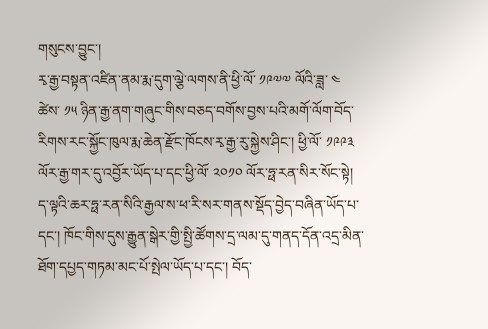གསུངས་བྱུང་།
རྭ་རྒྱ་བསྟན་འཛིན་ནམ་རྨ་དུག་ལྕེ་ལགས་ནི་ཕྱི་ལོ་ ༡༩༧༧ ལོའི་ཟླ་ ༤ ཚེས་ ༡༥ ཉིན་རྒྱ་ནག་གཞུང་གིས་བཅད་བགོས་བྱས་པའི་མགོ་ལོག་བོད་རིགས་རང་སྐྱོང་ཁུལ་རྨ་ཆེན་རྫོང་ཁོངས་རྭ་རྒྱ་རུ་སྐྱེས་ཤིང་། ཕྱི་ལོ་ ༡༩༩༣ ལོར་རྒྱ་གར་དུ་འབྱོར་ཡོད་པ་དང་ཕྱི་ལོ་ ༢༠༡༠ ལོར་ཧྥ་རན་སིར་སོང་སྟེ། ད་ལྟའི་ཆར་ཧྥ་རན་སིའི་རྒྱལ་ས་ཕ་རི་སར་གནས་སྡོད་བྱེད་བཞིན་ཡོད་པ་དང་། ཁོང་གིས་དུས་རྒྱུན་སྒེར་གྱི་སྤྱི་ཚོགས་དྲ་ལམ་དུ་གནད་དོན་འདྲ་མིན་ཐོག་དཔྱད་གཏམ་མང་པོ་སྤེལ་ཡོད་པ་དང་། བོད་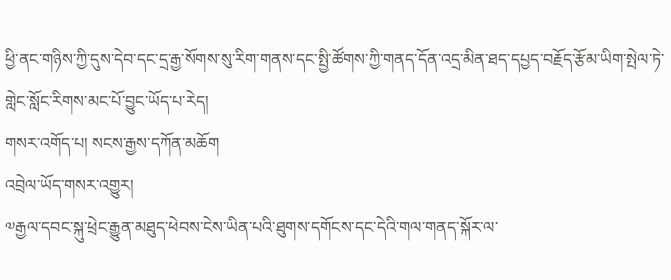ཕྱི་ནང་གཉིས་ཀྱི་དུས་དེབ་དང་དྲ་རྒྱ་སོགས་སུ་རིག་གནས་དང་སྤྱི་ཚོགས་ཀྱི་གནད་དོན་འདྲ་མིན་ཐད་དཔྱད་བརྗོད་རྩོམ་ཡིག་སྤེལ་ཏེ་གླེང་སློང་རིགས་མང་པོ་བྱུང་ཡོད་པ་རེད།
གསར་འགོད་པ། སངས་རྒྱས་དཀོན་མཆོག
འབྲེལ་ཡོད་གསར་འགྱུར།
༧རྒྱལ་དབང་སྐུ་ཕྲེང་རྒྱུན་མཐུད་ཕེབས་ངེས་ཡིན་པའི་ཐུགས་དགོངས་དང་དེའི་གལ་གནད་སྐོར་ལ་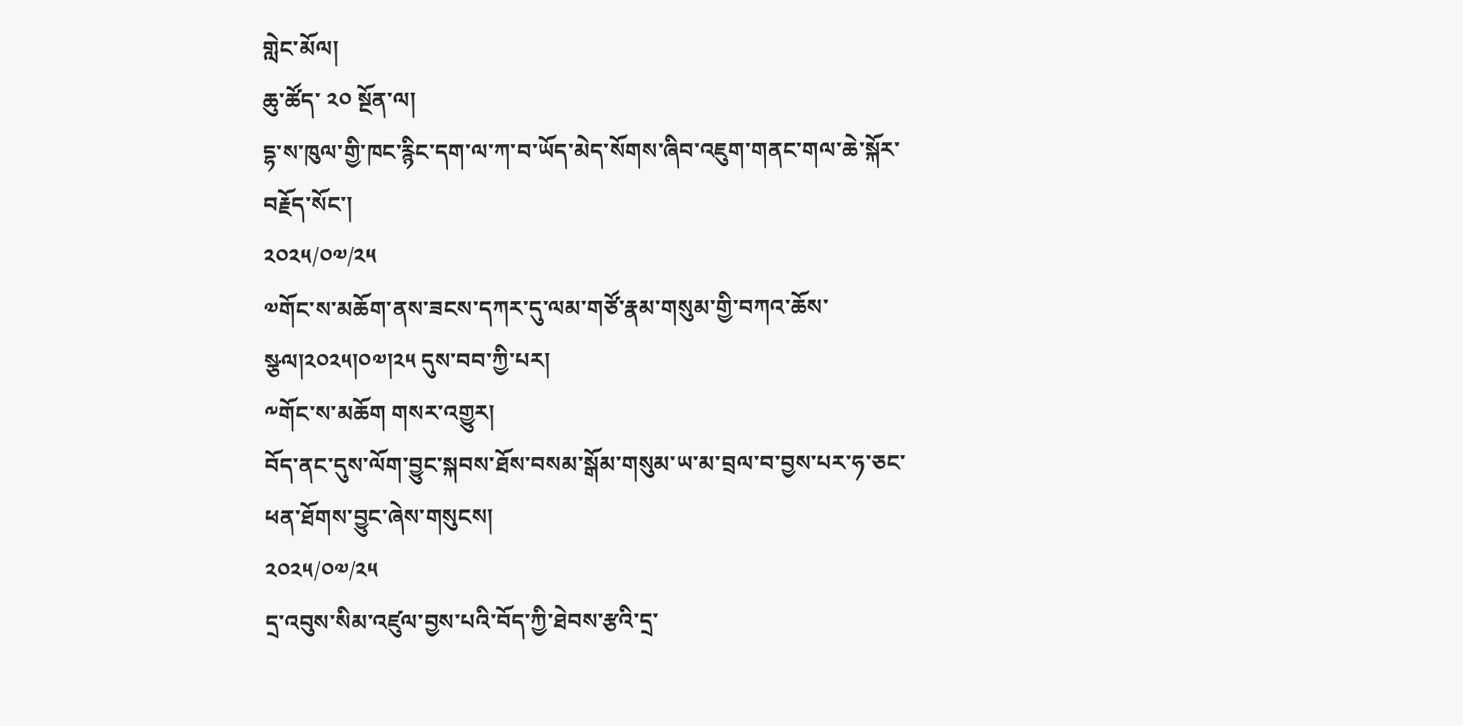གླེང་མོལ།
ཆུ་ཚོད་ ༢༠ སྔོན་ལ།
དྷ་ས་ཁུལ་གྱི་ཁང་རྙིང་དག་ལ་ཀ་བ་ཡོད་མེད་སོགས་ཞིབ་འཇུག་གནང་གལ་ཆེ་སྐོར་བརྗོད་སོང་།
༢༠༢༥/༠༧/༢༥
༧གོང་ས་མཆོག་ནས་ཟངས་དཀར་དུ་ལམ་གཙོ་རྣམ་གསུམ་གྱི་བཀའ་ཆོས་སྩལ།༢༠༢༥།༠༧།༢༥ དུས་བབ་ཀྱི་པར།
༸གོང་ས་མཆོག གསར་འགྱུར།
བོད་ནང་དུས་ལོག་བྱུང་སྐབས་ཐོས་བསམ་སྒོམ་གསུམ་ཡ་མ་བྲལ་བ་བྱས་པར་ཧ་ཅང་ཕན་ཐོགས་བྱུང་ཞེས་གསུངས།
༢༠༢༥/༠༧/༢༥
དྲ་འབུས་སིམ་འཛུལ་བྱས་པའི་བོད་ཀྱི་ཐེབས་རྩའི་དྲ་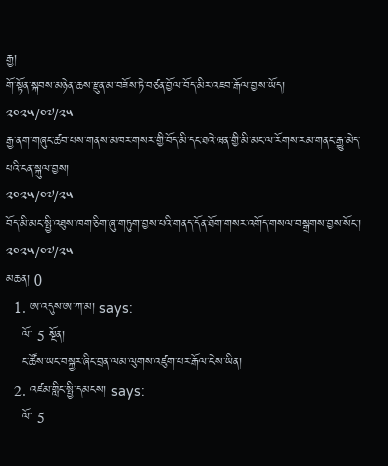རྒྱ།
གོ་སྟོན་སྐབས་མཉེན་ཆས་རྫུན་མ་བཟོས་ཏེ་བཙན་བྱོལ་བོད་མིར་འཇབ་རྒོལ་བྱས་ཡོད།
༢༠༢༥/༠༧/༢༥
རྒྱ་ནག་གཞུང་ཚབ་པས་གནས་མཁར་གསར་གྱི་བོད་མི་དང་ཐའེ་ཝན་གྱི་མི་མང་ལ་རོགས་རམ་གནང་རྒྱུ་མེད་པའི་ངན་སྐུལ་བྱས།
༢༠༢༥/༠༧/༢༥
བོད་མི་མང་སྤྱི་འཐུས་ཁག་ཅིག་ཞུ་གཏུག་བྱས་པའི་གནད་དོན་ཐོག་གསར་འགོད་གསལ་བསྒྲགས་བྱས་སོང་།
༢༠༢༥/༠༧/༢༥
མཆན། 0
  1. ཨ་འདུས་ཨ་ཀ་མ། says:
    ལོ་ 5 སྔོན།
    ང་ཚོས་ཡང་བསྐྱར་ཞིང་བྲན་ལམ་ལུགས་འཛུག་པར་རྒོལ་ངེས་ཡིན།
  2. འཛམ་གླིང་སྤྱི་དམངས། says:
    ལོ་ 5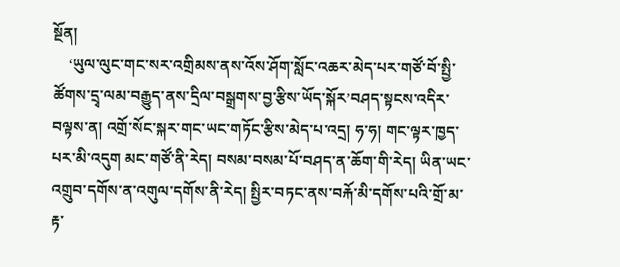སྔོན།
    ‘ཡུལ་ལུང་གང་སར་འགྲིམས་ནས་འོས་ཤོག་སློང་འཆར་མེད་པར་གཙོ་བོ་སྤྱི་ཚོགས་དྲྭ་ལམ་བརྒྱུད་ནས་དྲིལ་བསྒྲགས་བྱ་རྩིས་ཡོད་སྐོར’བཤད་སྟངས་འདིར་བལྟས་ན། འགྲོ་སོང་སྐར་གང་ཡང་གཏོང་རྩིས་མེད་པ་འདྲ། ཧ་ཧ། གང་ལྟར་ཁྱད་པར་མི་འདུག མང་གཙོ་ནི་རེད། བསམ་བསམ་པོ་བཤད་ན་ཆོག་གི་རེད། ཡིན་ཡང་འགྲུབ་དགོས་ན་འགུལ་དགོས་ནི་རེད། སྤྱིར་བཏང་ནས་བརྐོ་མི་དགོས་པའི་གྲོ་མ་རྟ་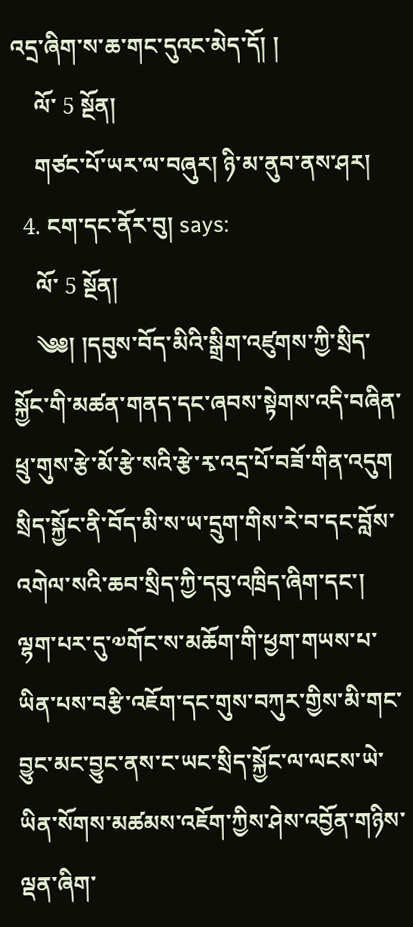འདྲ་ཞིག་ས་ཆ་གང་དུའང་མེད་དོ། །
    ལོ་ 5 སྔོན།
    གཙང་པོ་ཡར་ལ་བཞུར། ཉི་མ་ནུབ་ནས་ཤར།
  4. ངག་དང་ནོར་བུ། says:
    ལོ་ 5 སྔོན།
    ༄༅། །དབུས་བོད་མིའི་སྒྲིག་འཛུགས་ཀྱི་སྲིད་སྐྱོང་གི་མཚན་གནད་དང་ཞབས་སྟེགས་འདི་བཞིན་ཕྲུ་གུས་རྩེ་མོ་རྩེ་སའི་རྩེ་རྭ་འདྲ་པོ་བཟོ་གིན་འདུག སྲིད་སྐྱོང་ནི་བོད་མི་ས་ཡ་དྲུག་གིས་རེ་བ་དང་བློས་འགེལ་སའི་ཆབ་སྲིད་ཀྱི་དབུ་འཁྲིད་ཞིག་དང་། ལྷག་པར་དུ་༧གོང་ས་མཆོག་གི་ཕྱག་གཡས་པ་ཡིན་པས་བརྩི་འཇོག་དང་གུས་བཀུར་གྱིས་མི་གང་བྱུང་མང་བྱུང་ནས་ང་ཡང་སྲིད་སྐྱོང་ལ་ལངས་ཡེ་ཡིན་སོགས་མཚམས་འཇོག་ཀྱིས་ཤེས་འབྱོན་གཉིས་ལྡན་ཞིག་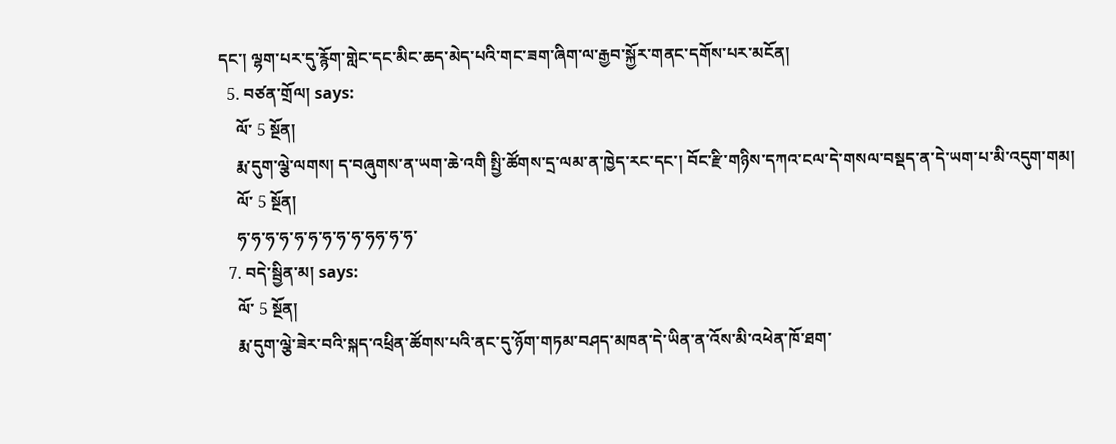དང་། ལྷག་པར་དུ་རྙོག་གླེང་དང་མིང་ཆད་མེད་པའི་གང་ཟག་ཞིག་ལ་རྒྱབ་སྐྱོར་གནང་དགོས་པར་མངོན།
  5. བཙན་གྲོལ། says:
    ལོ་ 5 སྔོན།
    རྨ་དུག་ལྕེ་ལགས། ད་བཞུགས་ན་ཡག་ཆེ་འགི སྤྱི་ཚོགས་དྲ་ལམ་ན་ཁྱེད་རང་དང་། བོང་རྫི་གཉིས་དཀའ་ངལ་དེ་གསལ་བསྡད་ན་དེ་ཡག་པ་མི་འདུག་གམ།
    ལོ་ 5 སྔོན།
    ཧ་ཧ་ཧ་ཧ་ཧ་ཧ་ཧ་ཧ་ཧ་ཧཧ་ཧ་ཧ་
  7. བདེ་སྦྱིན་མ། says:
    ལོ་ 5 སྔོན།
    རྨ་དུག་ལྕེ་ཟེར་བའི་སྐད་འཕྲིན་ཚོགས་པའི་ནང་དུ་ཉོག་གཏམ་བཤད་མཁན་དེ་ཡིན་ན་འོས་མི་འཕེན་ཁོ་ཐག་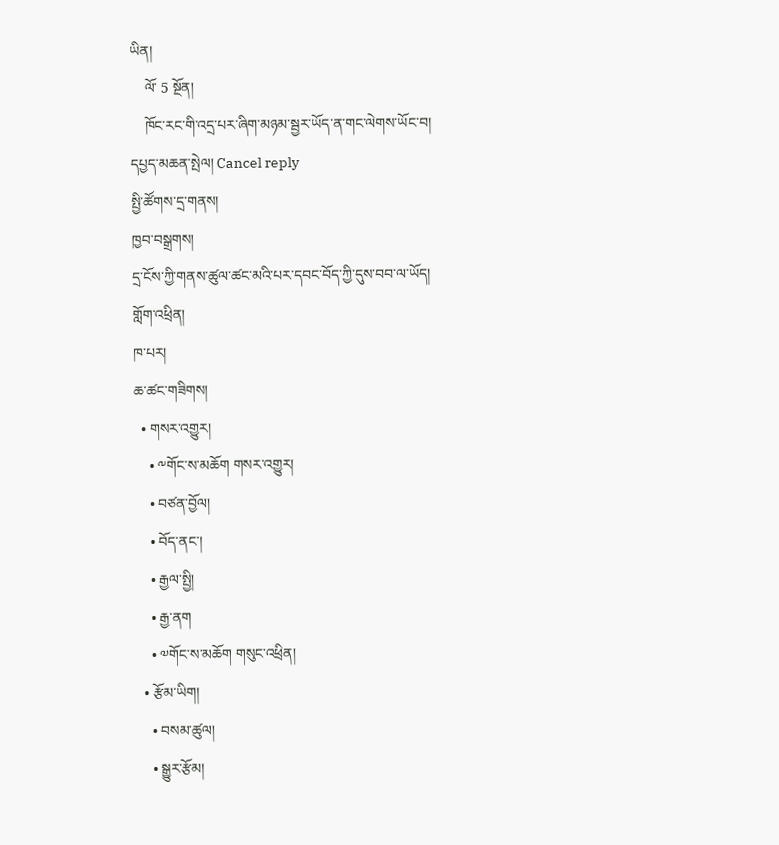ཡིན།
    ལོ་ 5 སྔོན།
    ཁོང་རང་གི་འདྲ་པར་ཞིག་མཉམ་སྦྱར་ཡོད་ན་གང་ལེགས་ཡོང་བ།
དཔྱད་མཆན་སྤེལ། Cancel reply
སྤྱི་ཚོགས་དྲ་གནས།
ཁྱབ་བསྒྲགས།
དྲ་ངོས་ཀྱི་གནས་ཚུལ་ཚང་མའི་པར་དབང་བོད་ཀྱི་དུས་བབ་ལ་ཡོད།
གློག་འཕྲིན།
ཁ་པར།
ཆ་ཚང་གཟིགས།
  • གསར་འགྱུར།
    • ༸གོང་ས་མཆོག གསར་འགྱུར།
    • བཙན་བྱོལ།
    • བོད་ནང་།
    • རྒྱལ་སྤྱི།
    • རྒྱ་ནག
    • ༧གོང་ས་མཆོག གསུང་འཕྲིན།
  • རྩོམ་ཡིག།
    • བསམ་ཚུལ།
    • སྒྱུར་རྩོམ།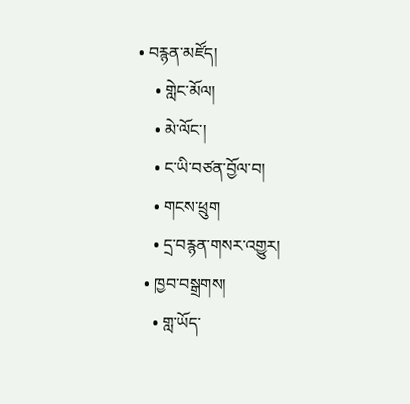• བརྙན་མཛོད།
    • གླེང་མོལ།
    • མེ་ལོང་།
    • ང་ཡི་བཙན་བྱོལ་བ།
    • གངས་ཕྲུག
    • དྲ་བརྙན་གསར་འགྱུར།
  • ཁྱབ་བསྒྲགས།
    • གླ་ཡོད་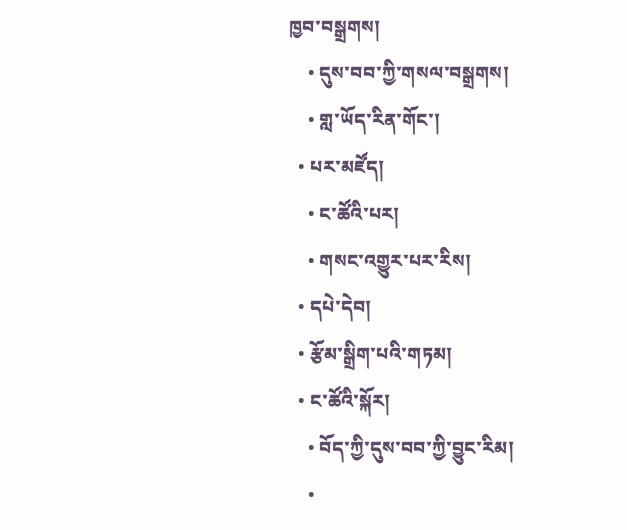ཁྱབ་བསྒྲགས།
    • དུས་བབ་ཀྱི་གསལ་བསྒྲགས།
    • གླ་ཡོད་རིན་གོང་།
  • པར་མཛོད།
    • ང་ཚོའི་པར།
    • གསང་འགྱུར་པར་རིས།
  • དཔེ་དེབ།
  • རྩོམ་སྒྲིག་པའི་གཏམ།
  • ང་ཚོའི་སྐོར།
    • བོད་ཀྱི་དུས་བབ་ཀྱི་བྱུང་རིམ།
    •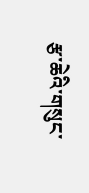རྩ་ཆེའི་གསུང་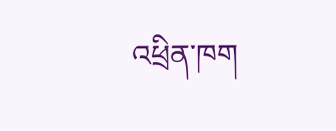འཕྲིན་ཁག